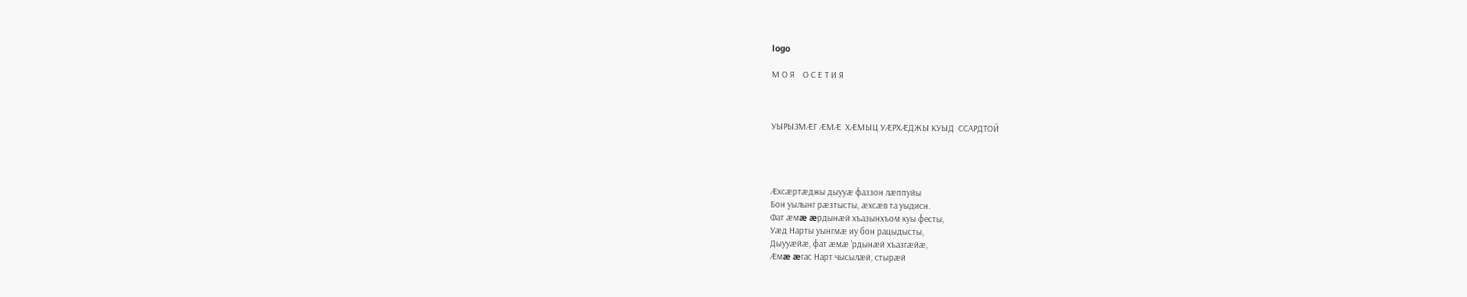logo

М О Я    О С Е Т И Я



УЫРЫЗМÆГ ÆМÆ  ХÆМЫЦ УÆРХÆДЖЫ КУЫД  ССАРДТОЙ




Æхсæртæджы дыууæ фаззон лæппуйы
Бон уылынг рæзтысты, æхсæв та уыдисн.
Фат æмæ æрдынæй хъазынхъом куы фесты,
Уæд Нарты уынгмæ иу бон рацыдысты,
Дыууæйæ, фат æмæ 'рдынæй хъазгæйæ,
Æмæ æгас Нарт чысылæй, стырæй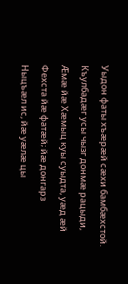Уыдон фаты хъæрæй сæхи бамбæхстой.
Къулбадæг усы чызг донмæ рацыди,
Æмæ йæ Хæмыц куы суыдта, уæд æй
Фехста йæ фатæй; йæ донгарз
Ныцъæл ис, йæ уæлæ цы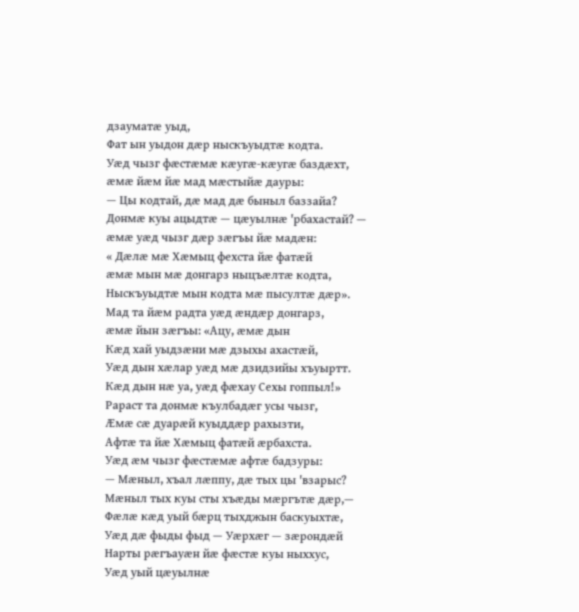дзауматæ уыд,
Фат ын уыдон дæр ныскъуыдтæ кодта.
Уæд чызг фæстæмæ кæугæ-кæугæ баздæхт,
æмæ йæм йæ мад мæстыйæ дауры:
— Цы кодтай, дæ мад дæ быныл баззайа?
Донмæ куы ацыдтæ — цæуылнæ 'рбахастай? —
æмæ уæд чызг дæр зæгъы йæ мадæн:
« Дæлæ мæ Хæмыц фехста йæ фатæй
æмæ мын мæ донгарз ныцъæлтæ кодта,
Ныскъуыдтæ мын кодта мæ пысултæ дæр».
Мад та йæм радта уæд æндæр донгарз,
æмæ йын зæгъы: «Ацу, æмæ дын
Кæд хай уыдзæни мæ дзыхы ахастæй,
Уæд дын хæлар уæд мæ дзидзийы хъуыртт.
Кæд дын нæ уа, уæд фæхау Сехы гоппыл!»
Рараст та донмæ къулбадæг усы чызг,
Æмæ сæ дуарæй куыддæр рахызти,
Афтæ та йæ Хæмыц фатæй æрбахста.
Уæд æм чызг фæстæмæ афтæ бадзуры:
— Мæныл, хъал лæппу, дæ тых цы 'взарыс?
Мæныл тых куы сты хъæды мæргътæ дæр,—
Фæлæ кæд уый бæрц тыхджын баскуыхтæ,
Уæд дæ фыды фыд — Уæрхæг — зæрондæй
Нарты рæгъауæн йæ фæстæ куы ныххус,
Уæд уый цæуылнæ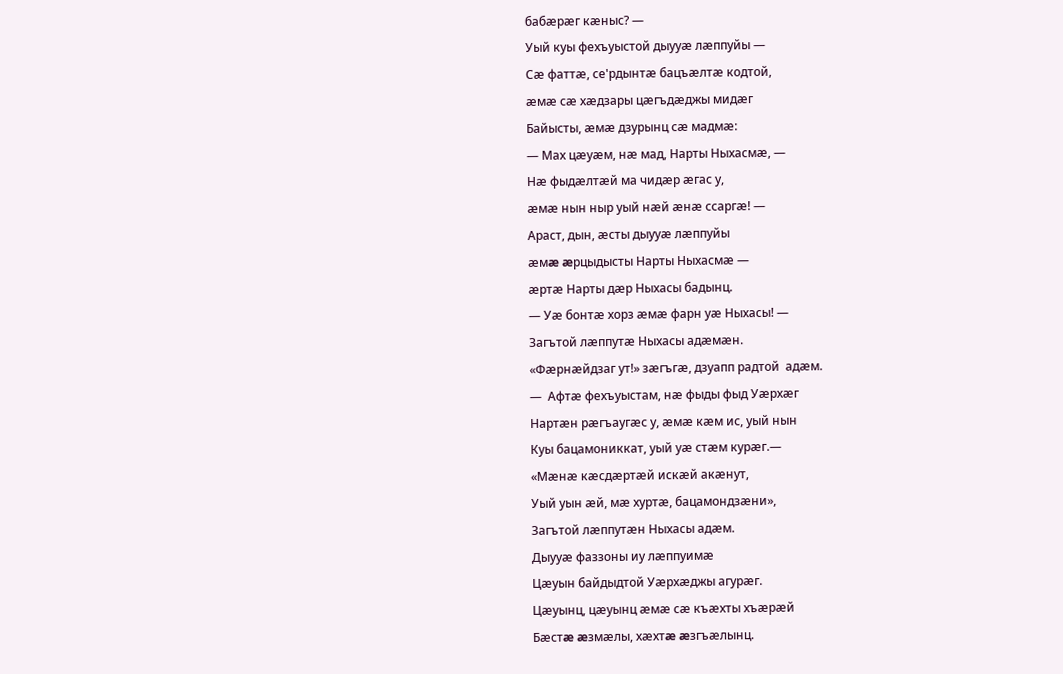бабæрæг кæныс? —
Уый куы фехъуыстой дыууæ лæппуйы —
Сæ фаттæ, се'рдынтæ бацъæлтæ кодтой,
æмæ сæ хæдзары цæгъдæджы мидæг
Байысты, æмæ дзурынц сæ мадмæ:
— Мах цæуæм, нæ мад, Нарты Ныхасмæ, —
Нæ фыдæлтæй ма чидæр æгас у,
æмæ нын ныр уый нæй æнæ ссаргæ! —
Араст, дын, æсты дыууæ лæппуйы
æмæ æрцыдысты Нарты Ныхасмæ —
æртæ Нарты дæр Ныхасы бадынц.
— Уæ бонтæ хорз æмæ фарн уæ Ныхасы! —
Загътой лæппутæ Ныхасы адæмæн.
«Фæрнæйдзаг ут!» зæгъгæ, дзуапп радтой  адæм.
—  Афтæ фехъуыстам, нæ фыды фыд Уæрхæг
Нартæн рæгъаугæс у, æмæ кæм ис, уый нын
Куы бацамониккат, уый уæ стæм курæг.—
«Мæнæ кæсдæртæй искæй акæнут,
Уый уын æй, мæ хуртæ, бацамондзæни»,
Загътой лæппутæн Ныхасы адæм.
Дыууæ фаззоны иу лæппуимæ
Цæуын байдыдтой Уæрхæджы агурæг.
Цæуынц, цæуынц æмæ сæ къæхты хъæрæй
Бæстæ æзмæлы, хæхтæ æзгъæлынц.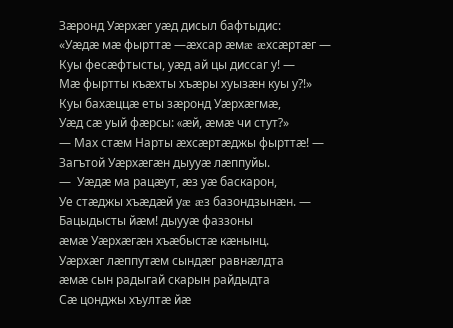Зæронд Уæрхæг уæд дисыл бафтыдис:
«Уæдæ мæ фырттæ —æхсар æмæ æхсæртæг —
Куы фесæфтысты, уæд ай цы диссаг у! —
Мæ фыртты къæхты хъæры хуызæн куы у?!»
Куы бахæццæ еты зæронд Уæрхæгмæ,
Уæд сæ уый фæрсы: «æй, æмæ чи стут?»
— Мах стæм Нарты æхсæртæджы фырттæ! —
Загътой Уæрхæгæн дыууæ лæппуйы.
—  Уæдæ ма рацæут, æз уæ баскарон,
Уе стæджы хъæдæй уæ æз базондзынæн. —
Бацыдысты йæм! дыууæ фаззоны
æмæ Уæрхæгæн хъæбыстæ кæнынц.
Уæрхæг лæппутæм сындæг равнæлдта
æмæ сын радыгай скарын райдыдта
Сæ цонджы хъултæ йæ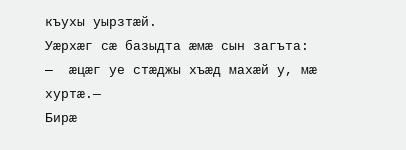къухы уырзтæй.
Уæрхæг сæ базыдта æмæ сын загъта:
—  æцæг уе стæджы хъæд махæй у, мæ хуртæ.—
Бирæ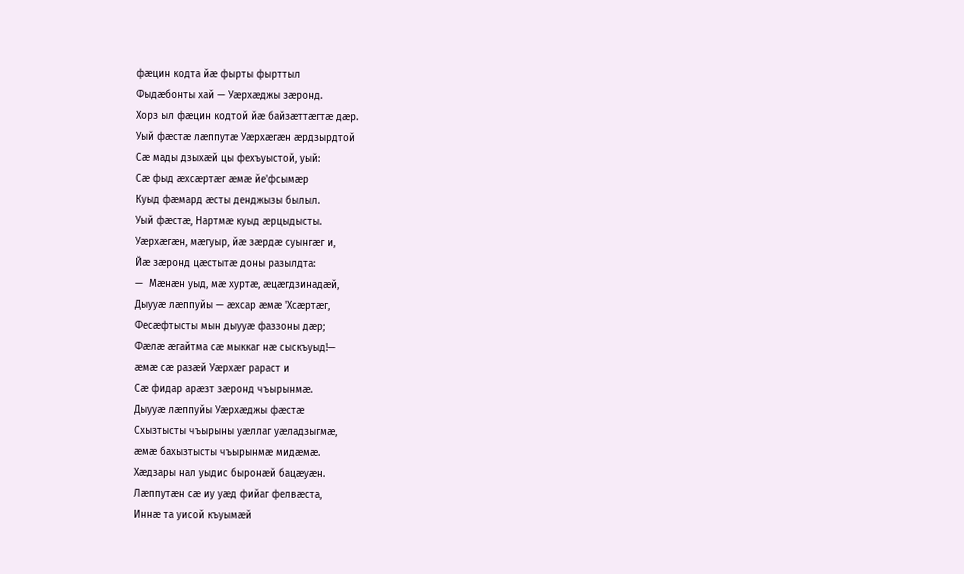фæцин кодта йæ фырты фырттыл
Фыдæбонты хай — Уæрхæджы зæронд.
Хорз ыл фæцин кодтой йæ байзæттæгтæ дæр.
Уый фæстæ лæппутæ Уæрхæгæн æрдзырдтой
Сæ мады дзыхæй цы фехъуыстой, уый:
Сæ фыд æхсæртæг æмæ йе'фсымæр
Куыд фæмард æсты денджызы былыл.
Уый фæстæ, Нартмæ куыд æрцыдысты.
Уæрхæгæн, мæгуыр, йæ зæрдæ суынгæг и,
Йæ зæронд цæстытæ доны разылдта:
—  Мæнæн уыд, мæ хуртæ, æцæгдзинадæй,
Дыууæ лæппуйы — æхсар æмæ 'Хсæртæг,
Фесæфтысты мын дыууæ фаззоны дæр;
Фæлæ æгайтма сæ мыккаг нæ сыскъуыд!—
æмæ сæ разæй Уæрхæг рараст и
Сæ фидар арæзт зæронд чъырынмæ.
Дыууæ лæппуйы Уæрхæджы фæстæ
Схызтысты чъырыны уæллаг уæладзыгмæ,
æмæ бахызтысты чъырынмæ мидæмæ.
Хæдзары нал уыдис быронæй бацæуæн.
Лæппутæн сæ иу уæд фийаг фелвæста,
Иннæ та уисой къуымæй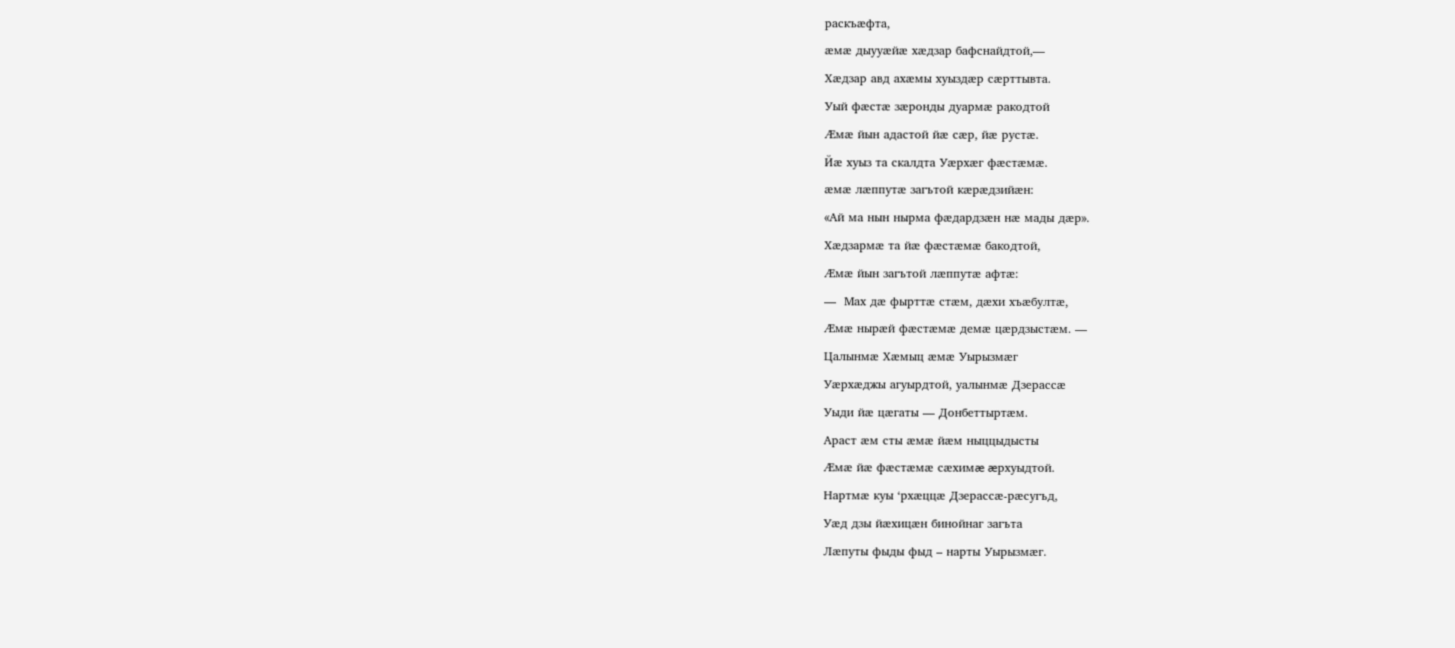раскъæфта,
æмæ дыууæйæ хæдзар бафснайдтой,—
Хæдзар авд ахæмы хуыздæр сæрттывта.
Уый фæстæ зæронды дуармæ ракодтой
Æмæ йын адастой йæ сæр, йæ рустæ.
Йæ хуыз та скалдта Уæрхæг фæстæмæ.
æмæ лæппутæ загътой кæрæдзийæн:
«Ай ма нын нырма фæдардзæн нæ мады дæр».
Хæдзармæ та йæ фæстæмæ бакодтой,
Æмæ йын загътой лæппутæ афтæ:
—  Мах дæ фырттæ стæм, дæхи хъæбултæ,
Æмæ нырæй фæстæмæ демæ цæрдзыстæм. —
Цалынмæ Хæмыц æмæ Уырызмæг
Уæрхæджы агуырдтой, уалынмæ Дзерассæ
Уыди йæ цæгаты — Донбеттыртæм.
Араст æм сты æмæ йæм ныццыдысты
Æмæ йæ фæстæмæ сæхимæ æрхуыдтой.
Нартмæ куы ‘рхæццæ Дзерассæ-рæсугъд,
Уæд дзы йæхицæн бинойнаг загъта
Лæпуты фыды фыд – нарты Уырызмæг.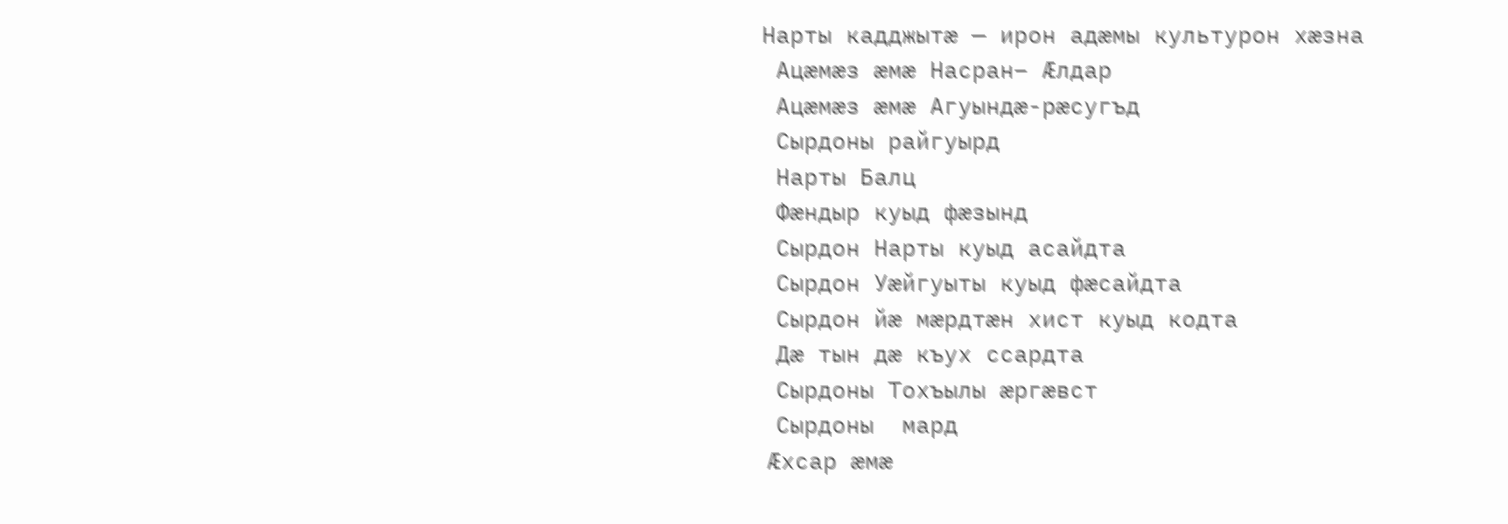Нарты кадджытæ — ирон адæмы культурон хæзна
 Ацæмæз æмæ Насран– Æлдар
 Ацæмæз æмæ Агуындæ-рæсугъд
 Сырдоны райгуырд
 Нарты Балц
 Фæндыр куыд фæзынд
 Сырдон Нарты куыд асайдта
 Сырдон Уæйгуыты куыд фæсайдта
 Сырдон йæ мæрдтæн хист куыд кодта
 Дæ тын дæ къух ссардта
 Сырдоны Тохъылы æргæвст
 Сырдоны  мард
 Æхсар æмæ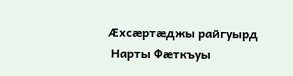Æхсæртæджы райгуырд
 Нарты Фæткъуы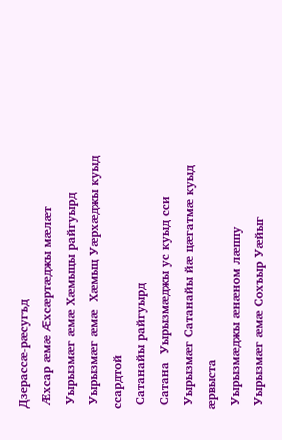Дзерассæ-рæсугъд
 Æхсар æмæ Æхсæртæджы мæлæт
 Уырызмæг æмæ Хæмыцы райгуырд
 Уырызмæг æмæ  Хæмыц Уæрхæджы куыд  ссардтой
 Сатанайы райгуырд
 Сатана  Уырызмæджы ус куыд сси
 Уырызмæг Сатанайы йæ цæгатмæ куыд æрвыста
 Уырызмæджы æнæном лæппу
 Уырызмæг æмæ Сохъыр Уæйыг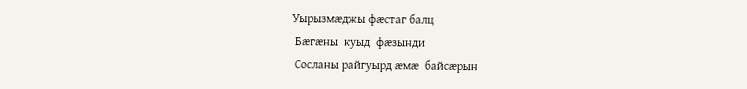Уырызмæджы фæстаг балц
 Бæгæны  куыд  фæзынди
 Сосланы райгуырд æмæ  байсæрын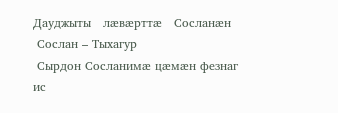Дауджыты   лæвæрттæ   Сосланæн
 Сослан – Тыхагур
 Сырдон Сосланимæ цæмæн фезнаг ис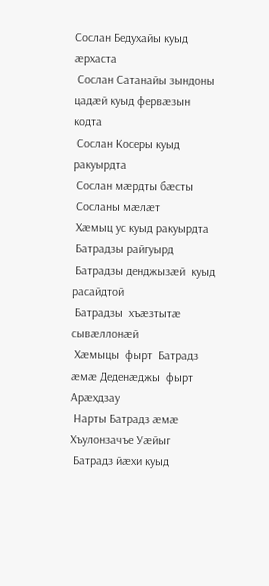Сослан Бедухайы куыд æрхаста
 Сослан Сатанайы зындоны цадæй куыд фервæзын кодта
 Сослан Косеры куыд ракуырдта
 Сослан мæрдты бæсты
 Сосланы мæлæт
 Хæмыц ус куыд ракуырдта
 Батрадзы райгуырд
 Батрадзы денджызæй  куыд расайдтой
 Батрадзы  хъæзтытæ  сывæллонæй
 Хæмыцы  фырт  Батрадз  æмæ Деденæджы  фырт  Арæхдзау
 Нарты Батрадз æмæ Хъулонзачъе Уæйыг
 Батрадз йæхи куыд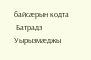байсæрын кодта
 Батрадз  Уырызмæджы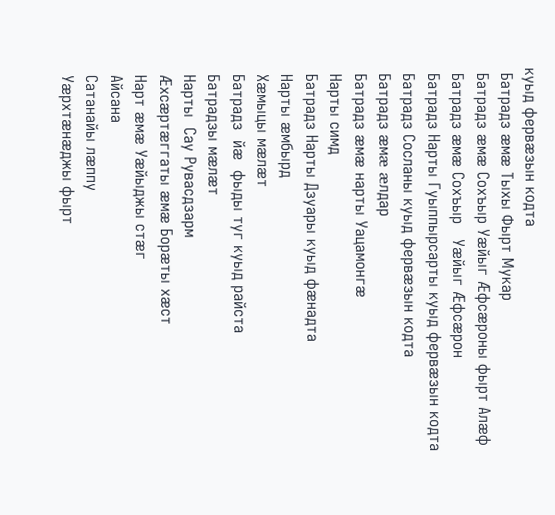куыд фервæзын кодта
 Батрадз æмæ Тыхы Фырт Мукар
 Батрадз æмæ Сохъыр Уæйыг Æфсæроны фырт Алæф
 Батрадз æмæ Сохъыр   Уæйыг Æфсæрон
 Батрадз Нарты Гуыппырсарты куыд фервæзын кодта
 Батрадз Сосланы куыд фервæзын кодта
 Батрадз æмæ æлдар
 Батрадз æмæ нарты Уацамонгæ
 Нарты симд
 Батрадз Нарты Дзуары куыд фæнадта
 Нарты æмбырд
 Хæмыцы мæлæт
 Батрадз  йæ  фыды туг куыд райста
 Батрадзы мæлæт
 Нарты  Сау Рувасдзарм
 Æхсæртæггаты æмæ Борæты хæст
 Нарт æмæ Уæйыджы стæг
 Айсана
 Сатанайы лæппу
 Уæрхтæнæджы фырт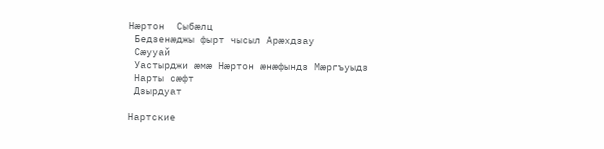Нæртон  Сыбæлц
 Бедзенæджы фырт чысыл Арæхдзау
 Сæууай
 Уастырджи æмæ Нæртон æнæфындз Мæргъуыдз
 Нарты сæфт
 Дзырдуат

Нартские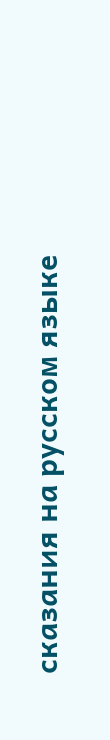сказания на русском языке